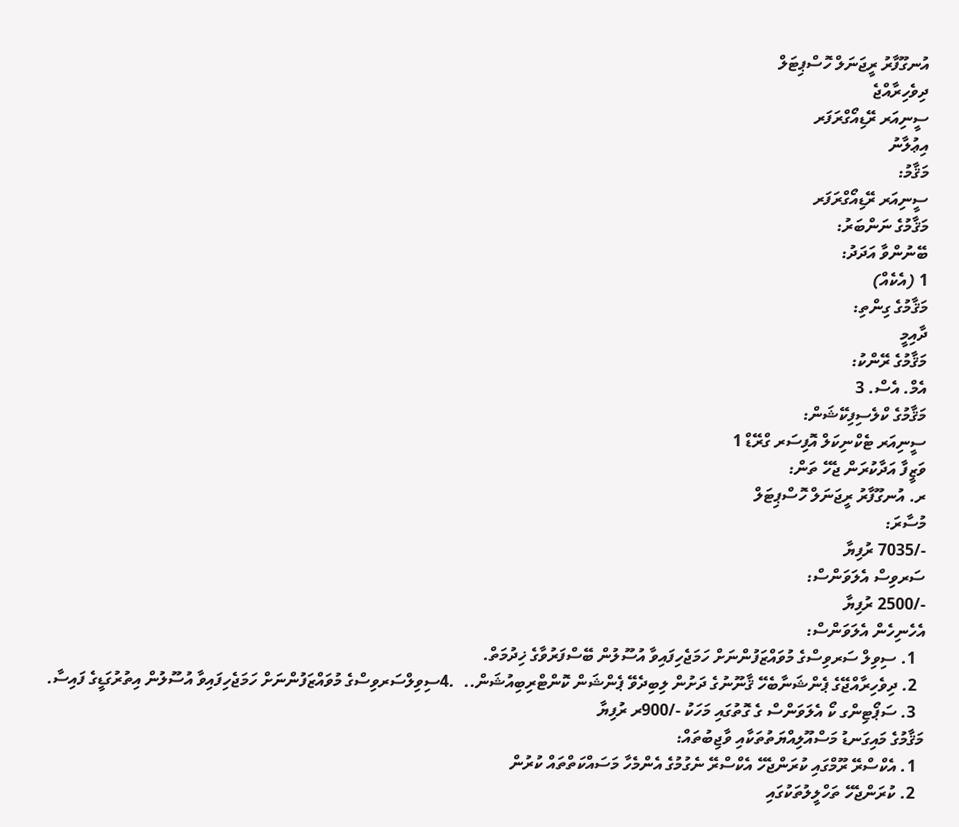އުނގޫފާރު ރީޖަނަލް ހޮސްޕިޓަލް
ދިވެހިރާއްޖެ
ސީނިއަރ ރޭޑިއޯގްރަފަރ
އިޢުލާނު
މަޤާމު:
ސީނިއަރ ރޭޑިއޯގްރަފަރ
މަޤާމުގެ ނަންބަރު:
ބޭނުންވާ އަދަދު:
1 (އެކެއް)
މަޤާމުގެ ގިންތި:
ދާއިމީ
މަޤާމުގެ ރޭންކު:
އެމް. އެސް. 3
މަޤާމުގެ ކްލެސިފިކޭޝަން:
ސީނިއަރ ޓެކްނިކަލް އޮފިސަރ ގްރޭޑް 1
ވަޒީފާ އަދާކުރަން ޖެހޭ ތަން:
ރ. އުނގޫފާރު ރީޖަނަލް ހޮސްޕިޓަލް
މުސާރަ:
-/7035 ރުފިޔާ
ސަރވިސް އެލަވަންސް:
-/2500 ރުފިޔާ
އެހެނިހެން އެލަވަންސް:
  1. ސިވިލް ސަރވިސްގެ މުވައްޒަފުންނަށް ހަމަޖެހިފައިވާ އުސޫލުން ބޭސްފަރުވާގެ ޚިދުމަތް.
  2. ދިވެހިރާއްޖޭގެ ޕެންޝަނާބެހޭ ޤާނޫނުގެ ދަށުން ލިބިދެވޭ ޕެންޝަން ކޮންޓްރިބިއުޝަން..  .4ސިވިލްސަރވިސްގެ މުވައްޒަފުންނަށް ހަމަޖެހިފައިވާ އުސޫލުން އިތުރުގަޑީގެ ފައިސާ.
  3. ސަޕޯޓިންގ ކޯ އެލަވަންސް ގެ ގޮތުގައި މަހަކު -/900ރ ރުފިޔާ
މަޤާމުގެ މައިގަނޑު މަސްއޫލިއްޔަތުތަކާއި ވާޖިބުތައް:
  1. އެކްސްރޭ ރޫމްގައި ކުރަންޖެހޭ އެކްސްރޭ ނެގުމުގެ އެންމެހާ މަސައްކަތްތައް ކުރުން
  2. ކުރަންޖެހޭ ތަހްލީލުތަކުގައި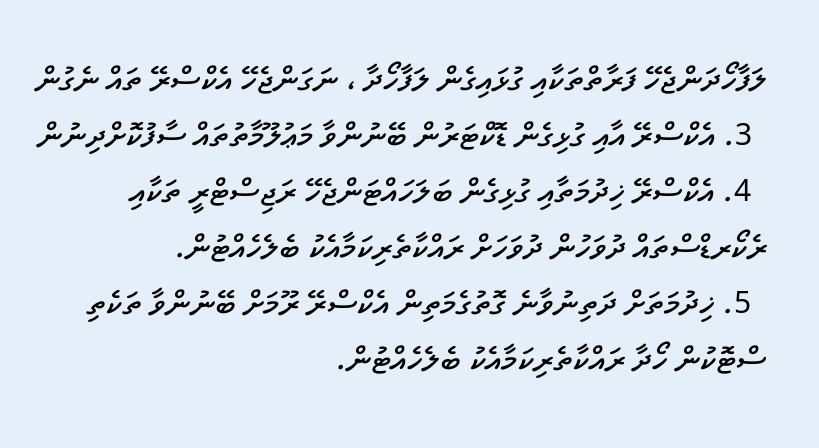ލަފާހޯދަންޖެހޭ ފަރާތްތަކާއި ގުޅައިގެން ލަފާހޯދާ ، ނަގަންޖެހޭ އެކްސްރޭ ތައް ނެގުން
  3. އެކްސްރޭ އާއި ގުޅިގެން ޑޮކްޓަރުން ބޭނުންވާ މަޢުލޫމާތުތައް ސާފުކޮށްދިނުން
  4. އެކްސްރޭ ޚިދުމަތާއި ގުޅިގެން ބަލަހައްޓަންޖެހޭ ރަޖިސްޓްރީ ތަކާއި ރެކޯރޑްސްތައް ދުވަހުން ދުވަހަށް ރައްކާތެރިކަމާއެކު ބެލެހެއްޓުން.
  5. ޚިދުމަތަށް ދަތިނުވާނެ ގޮތުގެމަތިން އެކްސްރޭ ރޫމަށް ބޭނުންވާ ތަކެތި ސްޓޮކުން ހޯދާ ރައްކާތެރިކަމާއެކު ބެލެހެއްޓުން.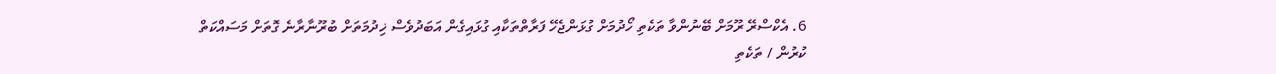6. އެކްސްރޭ ރޫމަށް ބޭނުންވާ ތަކެތި ހޯދުމަށް ގުޅަންޖެހޭ ފަރާތްތަކާއި ގުޅައިގެން އަބަދުވެސް ޚިދުމަތަށް ބުރޫނާރާނެ ގޮތަށް މަސައްކަތް ކުރުން / ތަކެތި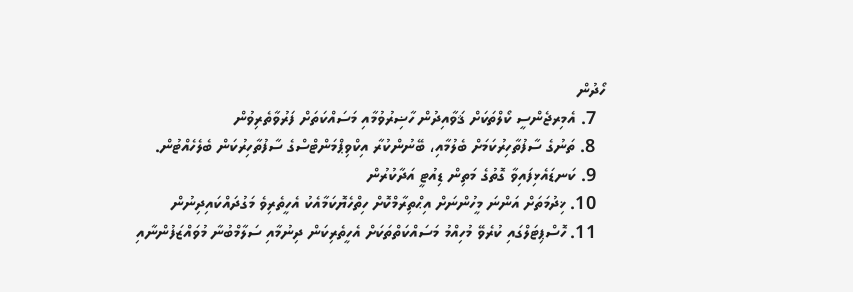ހޯދުން
  7. އެމިރޖެންސީ ކޯލްތަކަށް ޤަވާއިދުން ހާޟިރުވުމާއި މަސައްކަތަށް ފަރުވާތެރިވުން
  8. ތަނުގެ ސާފުތާހިރުކަމަށް ބެލުމާއި، ބޭނުންކުރާ އިކްވިޕްމަންޓްސްގެ ސާފުތާހިރުކަން ބެލެހެއްޓުން.
  9. ކަނޑައެޅިފައިވާ ގޮތުގެ މަތިން ޑިއުޓީ އަދާކުރުން
  10. ޚިދުމަތަށް އަންނަ މީހުންނަށް އިޙްތިރާމްކޮށް ހިތްހެޔޮކަމާއެކު އެހީތެރިވެ މަގުދައްކައިދިނުން
  11. ހޮސްޕިޓަލްގައި ކުރެވޭ މުހިއްމު މަސައްކަތްތަކަށް އެހީތެރިކަން ދިނުމާއި ސަލާމްބުނާ މުވައްޒަފުންނާއި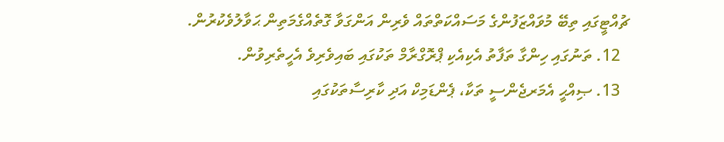ޗުއްޓީގައި ތިބޭ މުވައްޒަފުންގެ މަސައްކަތްތައް ވެރިން އަންގަވާ ގޮތެއްގެމަތިން ޙަވާލުވެކުރުން.
  12. ތަނުގައި ހިންގާ ތަފާތު އެކިއެކި ޕްރޮގްރާމް ތަކުގައި ބައިވެރިވެ އެހީތެރިވުން.
  13. ޞިއްޙީ އެމަރޖެންސީ ތަކާ، ޕެންޑަމިކް އަދި ކާރިސާތަކުގައި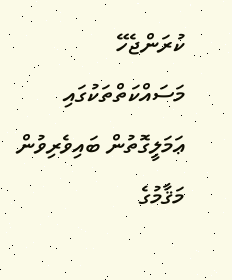ކުރަންޖެހޭ މަސައްކަތްތަކުގައި ޢަމަލީގޮތުން ބައިވެރިވުން
މަޤާމުގެ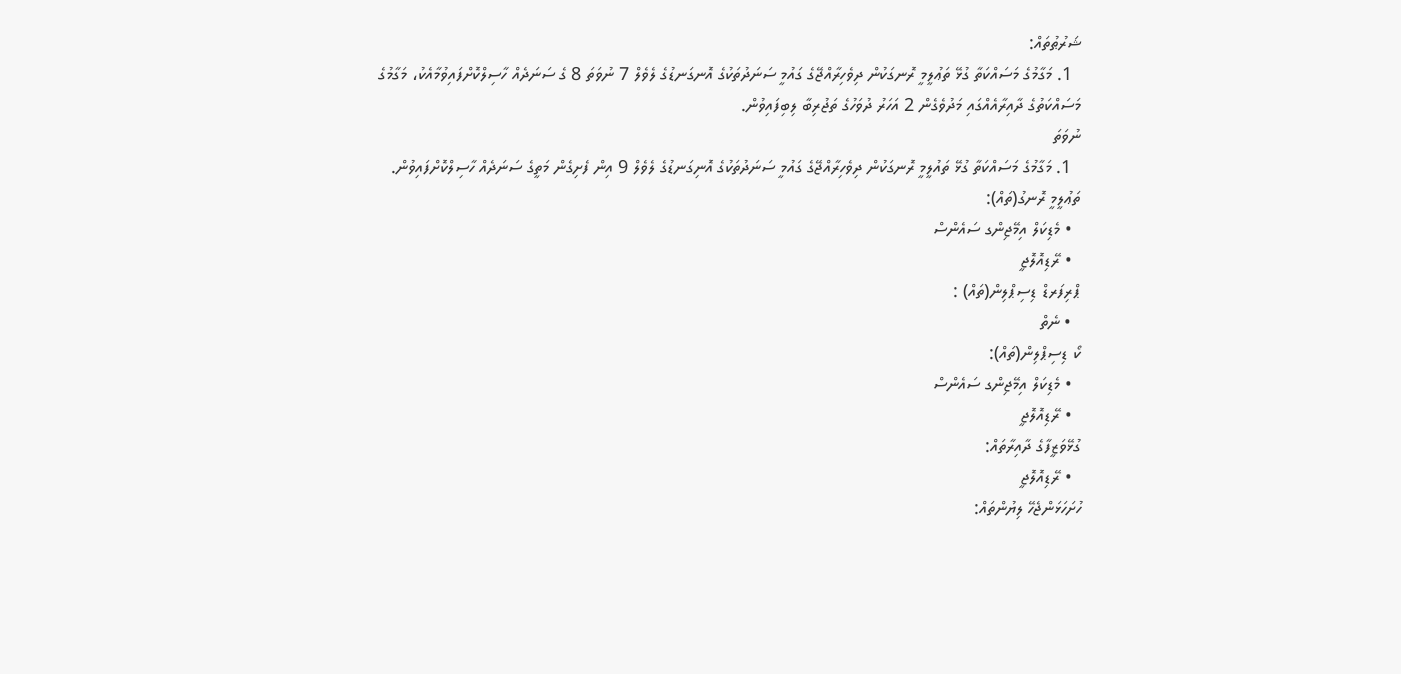ޝަރުޠުތައް:
  1. މަގާމުގެ މަސައްކަތާ ގުޅޭ ތަޢުލީމީ ރޮނގަކުން ދިވެހިރާއްޖޭގެ ގައުމީ ސަނަދުތަކުގެ އޮނގަނޑުގެ ލެވެލް 7 ނުވަތަ 8 ގެ ސަނަދެއް ހާސިލްކޮށްފައިވުމާއެކު، މަގާމުގެ މަސައްކަތުގެ ދާއިރާއެއްގައި މަދުވެގެން 2 އަހަރު ދުވަހުގެ ތަޖުރިބާ ލިބިފައިވުން.
ނުވަތަ
  1. މަގާމުގެ މަސައްކަތާ ގުޅޭ ތައުލީމީ ރޮނގަކުން ދިވެހިރާއްޖޭގެ ގައުމީ ސަނަދުތަކުގެ އޮނިގަނޑުގެ ލެވެލް 9 އިން ފެށިގެން މަތީގެ ސަނަދެއް ހާސިލްކޮށްފައިވުން.
ތަޢުލީމީ ރޮނގު(ތައް):
  • މެޑިކަލް އިމޭޖިންގ ސައެންސް
  • ރޭޑިއޮލޮޖީ
ޕްރިފަރޑް ޑިސިޕްލިން(ތައް) :
  • ނެތް
ކޯ ޑިސިޕްލިން(ތައް):
  • މެޑިކަލް އިމޭޖިންގ ސައެންސް
  • ރޭޑިއޮލޮޖީ
ގުޅޭވަޒީފާގެ ދާއިރާތައް:
  • ރޭޑިއޮލޮޖީ
ހުށަހަޅަންޖެހޭ ލިޔުންތައް: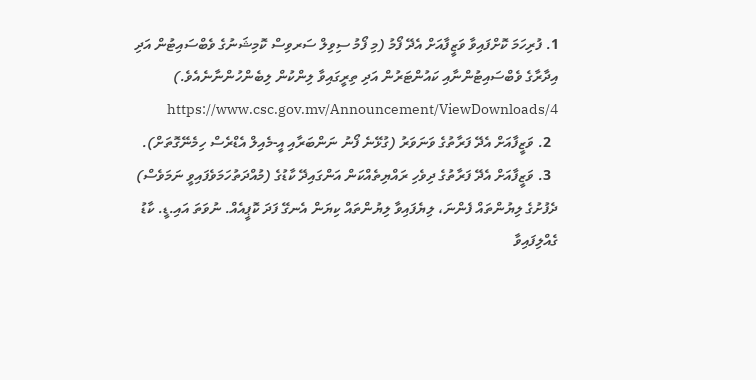1. ފުރިހަމަ ކޮށްފައިވާ ވަޒީފާއަށް އެދޭ ފޯމު (މި ފޯމު ސިވިލް ސަރވިސް ކޮމިޝަނުގެ ވެބްސައިޓުން އަދި އިދާރާގެ ވެބްސައިޓުންނާއި ކައުންޓަރުން އަދި ތިރީގައިވާ ލިންކުން ލިބެންހުންނާނެއެވެ.) https://www.csc.gov.mv/Announcement/ViewDownloads/4
  2. ވަޒީފާއަށް އެދޭ ފަރާތުގެ ވަނަވަރު (ގުޅޭނެ ފޯނު ނަންބަރާއި އީ-މެއިލް އެޑްރެސް ހިމެނޭގޮތަށް).
  3. ވަޒީފާއަށް އެދޭ ފަރާތުގެ ދިވެހި ރައްޔިތެއްކަން އަންގައިދޭ ކާޑުގެ (މުއްދަތުހަމަވެފައިވީ ނަމަވެސް) ދެފުށުގެ ލިޔުންތައް ފެންނަ، ލިޔެފައިވާ ލިޔުންތައް ކިޔަން އެނގޭ ފަދަ ކޮޕީއެއް. ނުވަތަ އައި.ޑީ. ކާޑު ގެއްލިފައިވާ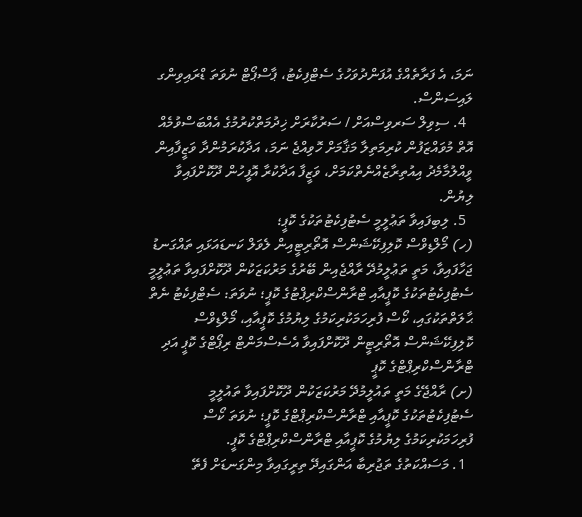ނަމަ، އެ ފަރާތެއްގެ އުފަންދުވަހުގެ ސެޓްފިކެޓު، ޕާސްޕޯޓް ނުވަތަ ޑްރައިވިންގ ލައިސަންސް.
  4. ސިވިލް ސަރވިސްއަށް / ސަރުކާރަށް ޚިދުމަތްކުރުމުގެ އެއްބަސްވުމެއް އޮތް މުވައްޒަފުން ކުރިމަތިލާ މަޤާމަށް ހޮވިއްޖެ ނަމަ، އަދާކުރަމުންދާ ވަޒީފާއިން ވީއްލުމާމެދު އިއުތިރާޒެއްނެތްކަމަށް، ވަޒީފާ އަދާކުރާ އޮފީހުން ދޫކޮށްފައިވާ ލިޔުން.
  5. ލިބިފައިވާ ތަޢުލީމީ ސެޓުފިކެޓުތަކުގެ ކޮޕީ؛
(ހ) މޯލްޑިވްސް ކޮލިފިކޭޝަންސް އޮތޯރިޓީއިން ލެވަލް ކަނޑައަޅައި ތައްގަނޑު ޖަހާފައިވާ، މަތީ ތަޢުލީމުދޭ ރާއްޖެއިން ބޭރުގެ މަރުކަޒަކުން ދޫކޮށްފައިވާ ތަޢުލީމީ ސެޓުފިކެޓުތަކުގެ ކޮޕީއާއި ޓްރާންސްކްރިޕްޓުގެ ކޮޕީ؛ ނުވަތަ: ސެޓްފިކެޓު ނެތް ޙާލަތްތަކުގައި، ކޯސް ފުރިހަމަކުރިކަމުގެ ލިޔުމުގެ ކޮޕީއާއި، މޯލްޑިވްސް ކޮލިފިކޭޝަންސް އޮތޯރިޓީން ދޫކޮށްފައިވާ އެސެސްމަންޓް ރިޕޯޓްގެ ކޮޕީ އަދި ޓްރާންސްކްރިޕްޓްގެ ކޮޕީ
(ށ) ރާއްޖޭގެ މަތީ ތައުލީމުދޭ މަރުކަޒަކުން ދޫކޮށްފައިވާ ތައުލީމީ ސެޓުފިކެޓުތަކުގެ ކޮޕީއާއި ޓްރާންސްކްރިޕްޓްގެ ކޮޕީ؛ ނުވަތަ ކޯސް ފުރިހަމަކުރިކަމުގެ ލިޔުމުގެ ކޮޕީއާއި ޓްރާންސްކްރިޕްޓްގެ ކޮޕީ.
  1. މަސައްކަތުގެ ތަޖުރިބާ އަންގައިދޭ ތިރީގައިވާ މިންގަނޑަށް ފެތޭ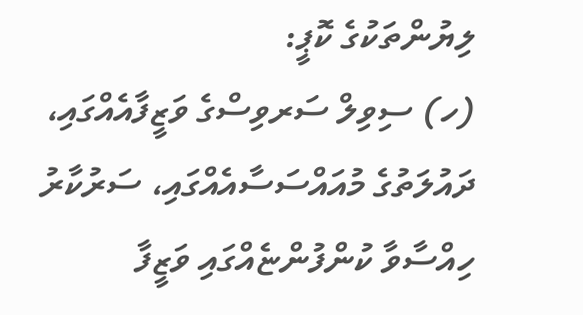ލިޔުންތަކުގެ ކޮޕީ:
(ހ) ސިވިލް ސަރވިސްގެ ވަޒީފާއެއްގައި، ދައުލަތުގެ މުއައްސަސާއެއްގައި، ސަރުކާރު ހިއްސާވާ ކުންފުންޏެއްގައި ވަޒީފާ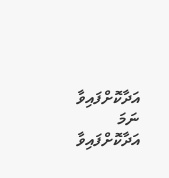އަދާކޮށްފައިވާ ނަމަ އަދާކޮށްފައިވާ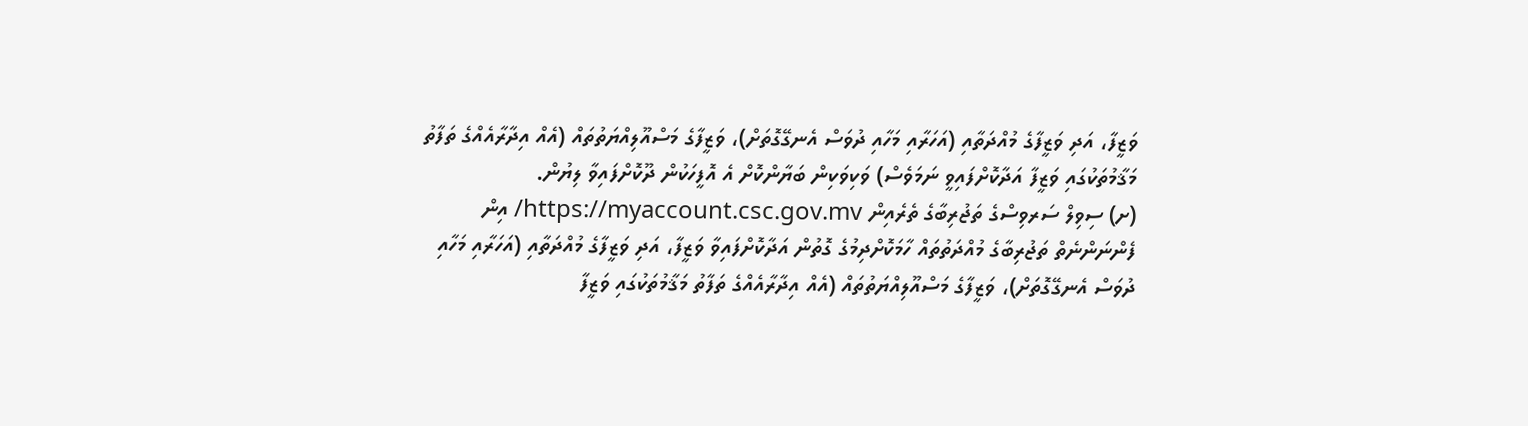ވަޒީފާ، އަދި ވަޒީފާގެ މުއްދަތާއި (އަހަރާއި މަހާއި ދުވަސް އެނގޭގޮތަށް)، ވަޒީފާގެ މަސްއޫލިއްޔަތުތައް (އެއް އިދާރާއެއްގެ ތަފާތު މަޤާމުތަކުގައި ވަޒީފާ އަދާކޮށްފައިވީ ނަމަވެސް) ވަކިވަކިން ބަޔާންކޮށް އެ އޮފީހަކުން ދޫކޮށްފައިވާ ލިޔުން.
(ށ) ސިވިލް ސަރވިސްގެ ތަޖުރިބާގެ ތެރެއިން https://myaccount.csc.gov.mv/ އިން ފެންނަންނެތް ތަޖުރިބާގެ މުއްދަތުތައް ހާމަކޮށްދިމުގެ ގޮތުން އަދާކޮށްފައިވާ ވަޒީފާ، އަދި ވަޒީފާގެ މުއްދަތާއި (އަހަރާއި މަހާއި ދުވަސް އެނގޭގޮތަށް)، ވަޒީފާގެ މަސްއޫލިއްޔަތުތައް (އެއް އިދާރާއެއްގެ ތަފާތު މަޤާމުތަކުގައި ވަޒީފާ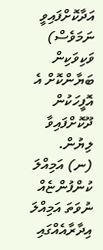އަދާކޮށްފައިވީ ނަމަވެސް) ވަކިވަކިން ބަޔާންކޮށް އެ އޮފީހަކުން ދޫކޮށްފައިވާ ލިޔުން.
(ނ) އަމިއްލަ ކުންފުންޏެއް ނުވަތަ އަމިއްލަ އިދާރާއެއްގައި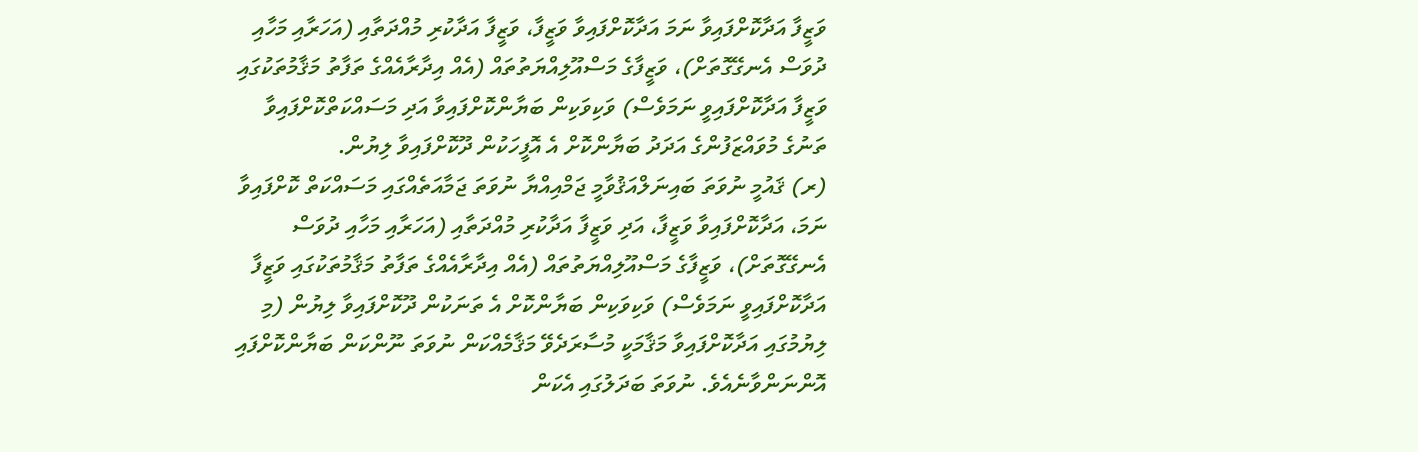ވަޒީފާ އަދާކޮށްފައިވާ ނަމަ އަދާކޮށްފައިވާ ވަޒީފާ، ވަޒީފާ އަދާކުރި މުއްދަތާއި (އަހަރާއި މަހާއި ދުވަސް އެނގޭގޮތަށް)، ވަޒީފާގެ މަސްއޫލިއްޔަތުތައް (އެއް އިދާރާއެއްގެ ތަފާތު މަޤާމުތަކުގައި ވަޒީފާ އަދާކޮށްފައިވީ ނަމަވެސް) ވަކިވަކިން ބަޔާންކޮށްފައިވާ އަދި މަސައްކަތްކޮށްފައިވާ ތަނުގެ މުވައްޒަފުންގެ އަދަދު ބަޔާންކޮށް އެ އޮފީހަކުން ދޫކޮށްފައިވާ ލިޔުން.
(ރ) ޤައުމީ ނުވަތަ ބައިނަލްއަޤުވާމީ ޖަމްއިއްޔާ ނުވަތަ ޖަމާއަތެއްގައި މަސައްކަތް ކޮށްފައިވާ ނަމަ، އަދާކޮށްފައިވާ ވަޒީފާ، އަދި ވަޒީފާ އަދާކުރި މުއްދަތާއި (އަހަރާއި މަހާއި ދުވަސް އެނގޭގޮތަށް)، ވަޒީފާގެ މަސްއޫލިއްޔަތުތައް (އެއް އިދާރާއެއްގެ ތަފާތު މަޤާމުތަކުގައި ވަޒީފާ އަދާކޮށްފައިވީ ނަމަވެސް) ވަކިވަކިން ބަޔާންކޮށް އެ ތަނަކުން ދޫކޮށްފައިވާ ލިޔުން (މި ލިޔުމުގައި އަދާކޮށްފައިވާ މަޤާމަކީ މުސާރަދެވޭ މަޤާމެއްކަން ނުވަތަ ނޫންކަން ބަޔާންކޮށްފައި އޮންނަންވާނެއެވެ. ނުވަތަ ބަދަލުގައި އެކަން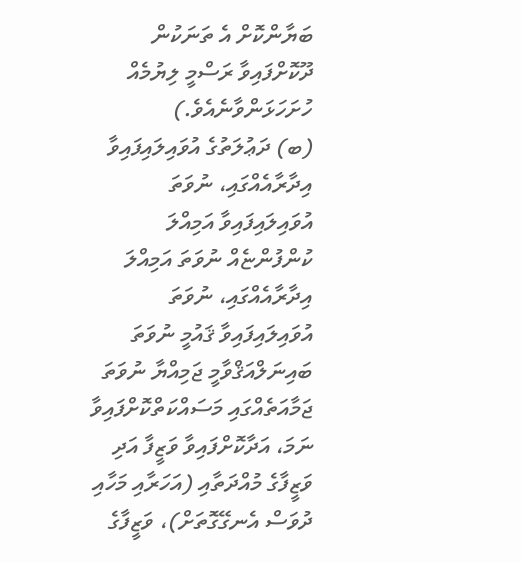ބަޔާންކޮށް އެ ތަނަކުން ދޫކޮށްފައިވާ ރަސްމީ ލިޔުމެއް ހުށަހަޅަންވާނެއެވެ.)
(ބ) ދަޢުލަތުގެ އުވައިލައިފައިވާ އިދާރާއެއްގައި، ނުވަތަ އުވައިލައިފައިވާ އަމިއްލަ ކުންފުންޏެއް ނުވަތަ އަމިއްލަ އިދާރާއެއްގައި، ނުވަތަ އުވައިލައިފައިވާ ޤައުމީ ނުވަތަ ބައިނަލްއަޤްވާމީ ޖަމިއްޔާ ނުވަތަ ޖަމާއަތެއްގައި މަސައްކަތްކޮށްފައިވާ ނަމަ، އަދާކޮށްފައިވާ ވަޒީފާ އަދި ވަޒީފާގެ މުއްދަތާއި (އަހަރާއި މަހާއި ދުވަސް އެނގޭގޮތަށް)، ވަޒީފާގެ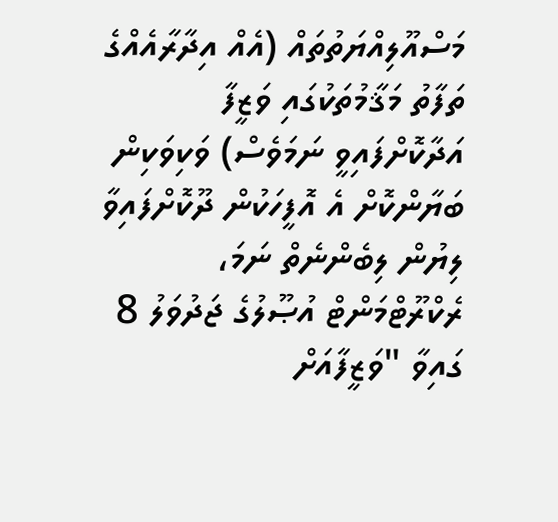މަސްއޫލިއްޔަތުތައް (އެއް އިދާރާއެއްގެ ތަފާތު މަޤާމުތަކުގައި ވަޒީފާ އަދާކޮށްފައިވީ ނަމަވެސް) ވަކިވަކިން ބަޔާންކޮށް އެ އޮފީހަކުން ދޫކޮށްފައިވާ ލިޔުން ލިބެންނެތް ނަމަ، ރެކްރޫޓްމަންޓް އުޞޫލުގެ ޖަދުވަލު 8 ގައިވާ "ވަޒީފާއަށް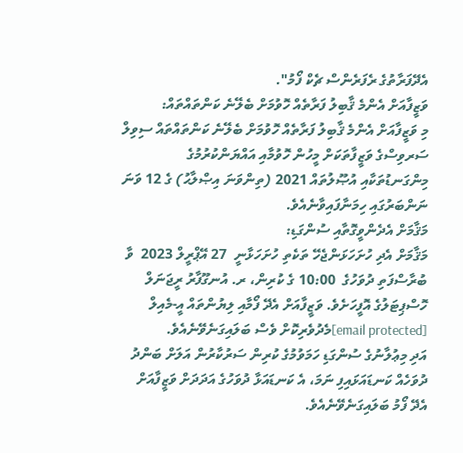އެދޭފަރާތުގެ ރެފަރެންސް ޗެކް ފޯމު".
ވަޒީފާއަށް އެންމެ ޤާބިލު ފަރާތެއް ހޮވުމަށް ބެލޭނެ ކަންތައްތައް:
މި ވަޒީފާއަށް އެންމެ ޤާބިލު ފަރާތެއް ހޮވުމަށް ބެލޭނެ ކަންތައްތައް ސިވިލް ސަރވިސްގެ ވަޒީފާތަކަށް މީހުން ހޮވުމާއި އައްޔަންކުރުމުގެ މިންގަނޑުތަކާއި އުޞޫލުތައް 2021 (ތިންވަނަ އިޞްލާޙު) ގެ 12 ވަނަ ނަންބަރުގައި ހިމަނާފައިވާނެއެވެ.
މަޤާމަށް އެދެންވީގޮތާއި ސުންގަޑި:
މަޤާމަށް އެދި ހުށަހަޅަންޖެހޭ ތަކެތި ހުށަހަޅާނީ  27 އޭޕްރީލް 2023  ވާ ބުރާސްފަތި ދުވަހުގެ  10:00 ގެ ކުރިން، ރ. އުނގޫފާރު ރީޖަނަލް ހޮސްޕިޓަލުގެ އޮފީހަށެވެ. ވަޒީފާއަށް އެދޭ ފޯމާއި ލިޔުންތައް އީ-މެއިލް  [email protected]މެދުވެރިކޮށް ވެސް ބަލައިގަނެވޭނެއެވެ.
އަދި މިޢުލާނުގެ ސުންގަޑި ހަމަވުމުގެ ކުރިން ސަރުކާރުން އަލަށް ބަންދު ދުވަހެއް ކަނޑައަޅައިފި ނަމަ، އެ ކަނޑައަޅާ ދުވަހުގެ އަދަދަށް ވަޒީފާއަށް އެދޭ ފޯމު ބަލައިގަނެވޭނެއެވެ.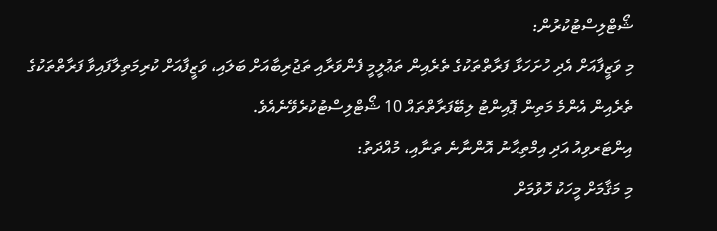ޝޯޓްލިސްޓުކުރުން:
މި ވަޒީފާއަށް އެދި ހުށަހަޅާ ފަރާތްތަކުގެ ތެރެއިން ތަޢުލީމީ ފެންވަރާއި ތަޖުރިބާއަށް ބަލައި، ވަޒީފާއަށް ކުރިމަތިލާފައިވާ ފަރާތްތަކުގެ ތެރެއިން އެންމެ މަތިން ޕޮއިންޓު ލިބޭފަރާތްތައް 10 ޝޯޓްލިސްޓުކުރެވޭނެއެވެ.
އިންޓަރވިއު އަދި އިމްތިޙާނު އޮންނާނެ ތަނާއި، މުއްދަތު:
މި މަޤާމަށް މީހަކު ހޮވުމަށް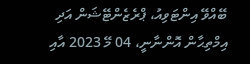ބޭއްވޭ އިންޓަވިއު، ޕްރެޒެންޓޭޝަން އަދި އިމްތިޙާން އޮންނާނީ، 04 މޭ 2023 އާއި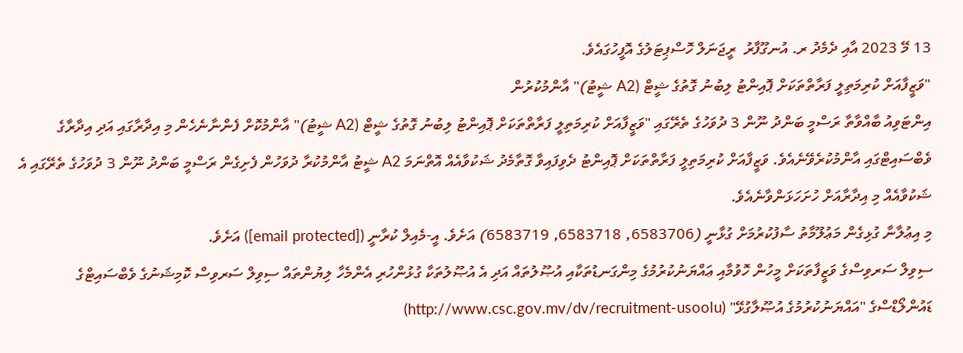13 މޭ 2023 އާއި ދެމެދު ރ. އުނގޫފާރު  ރީޖަނަލް ހޮސްޕިޓަލުގެ އޮފީހުގައެވެ.
"ވަޒީފާއަށް ކުރިމަތިލީ ފަރާތްތަކަށް ޕޮއިންޓު ލިބުނު ގޮތުގެ ޝީޓް (A2 ޝީޓު)" އާންމުކުރުން
އިންޓަވިއު ބާއްވާތާ ރަސްމީ ބަންދު ނޫން 3 ދުވަހުގެ ތެރޭގައި "ވަޒީފާއަށް ކުރިމަތިލީ ފަރާތްތަކަށް ޕޮއިންޓު ލިބުނު ގޮތުގެ ޝީޓް (A2 ޝީޓު)" އާންމުކޮށް ފެންނާނެހެން މި އިދާރާގައި އަދި އިދާރާގެ ވެބްސައިޓްގައި އާންމުކުރެވޭނެއެވެ. ވަޒީފާއަށް ކުރިމަތިލީ ފަރާތްތަކަށް ޕޮއިންޓު ދެވިފައިވާ ގޮތާމެދު ޝަކުވާއެއް އޮތްނަމަ A2 ޝީޓު އާންމުކުރާ ދުވަހުން ފެށިގެން ރަސްމީ ބަންދު ނޫން 3 ދުވަހުގެ ތެރޭގައި އެ ޝަކުވާއެއް މި އިދާރާއަށް ހުށަހަޅަންވާނެއެވެ.
މި އިޢުލާނާ ގުޅިގެން މަޢުލޫމާތު ސާފުކުރުމަށް ގުޅާނީ (6583706, 6583718, 6583719) އަށެވެ. އީ-މެއިލް ކުރާނީ ([email protected]) އަށެވެ.
ސިވިލް ސަރވިސްގެ ވަޒީފާތަކަށް މީހުން ހޮވުމާއި ޢައްޔަނުކުރުމުގެ މިންގަނޑުތަކާއި އުޞޫލުތައް އަދި އެ އުޞޫލުތަކާ ގުޅުންހުރި އެންމެހާ ލިޔުންތައް ސިވިލް ސަރވިސް ކޮމިޝަނުގެ ވެބްސައިޓްގެ ޑައުންލޯޑްސްގެ "އައްޔަނުކުރުމުގެ އުޞޫލާގުޅޭ" (http://www.csc.gov.mv/dv/recruitment-usoolu)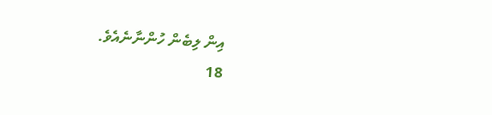އިން ލިބެން ހުންނާނެއެވެ.
18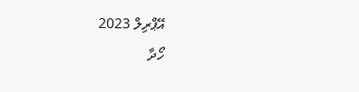އޭޕްރިލް 2023
ހޯދާ